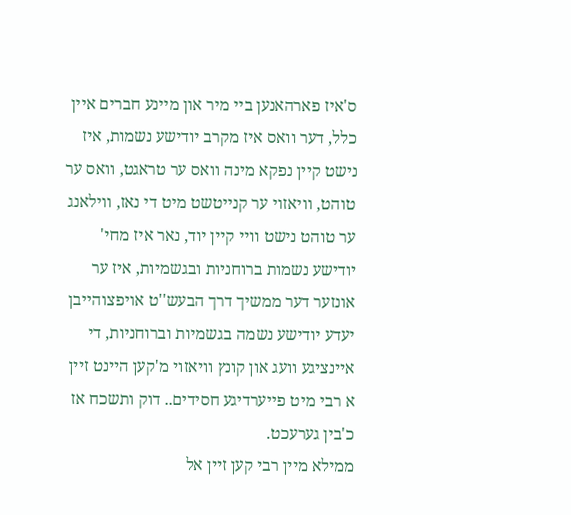ס'איז פארהאנען ביי מיר און מיינע חברים איין כלל, דער וואס איז מקרב יודישע נשמות, איז נישט קיין נפקא מינה וואס ער טראגט, וואס ער טוהט, וויאזוי ער קנייטשט מיט די נאז, ווילאנג ער טוהט נישט וויי קיין יוד, נאר איז מחי' יודישע נשמות ברוחניות ובגשמיות, איז ער אונזער דער ממשיך דרך הבעש''ט אויפצוהייבן יעדע יודישע נשמה בגשמיות וברוחניות, די איינציגע וועג און קונץ וויאזוי מ'קען היינט זיין א רבי מיט פייערדיגע חסידים.. דוק ותשכח אז כ'בין גערעכט.
ממילא מיין רבי קען זיין אל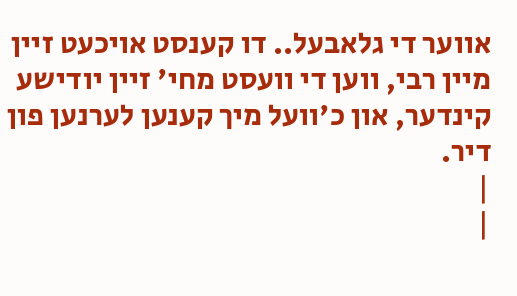אווער די גלאבעל.. דו קענסט אויכעט זיין מיין רבי, ווען די וועסט מחי' זיין יודישע קינדער, און כ'וועל מיך קענען לערנען פון דיר.
|
|